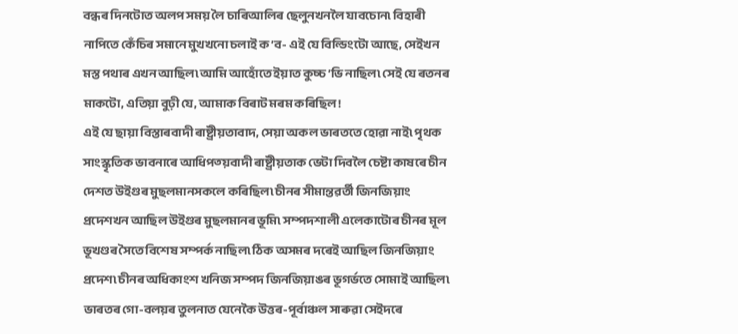বন্ধৰ দিনটোত অলপ সময় লৈ চাৰিআলিৰ ছেলুনখনলৈ যাবচোন৷ বিহাৰী নাপিতে কেঁচিৰ সমানে মুখখনো চলাই ক’ব- এই যে বিল্ডিংটো আছে, সেইখন মস্ত পথাৰ এখন আছিল৷ আমি আহোঁতে ইয়াত কুচ্চ’ভি নাছিল৷ সেই যে ৰতনৰ মাকটো, এতিয়া বুঢ়ী যে, আমাক বিৰাট মৰম কৰিছিল!
এই যে ছায়া বিস্তাৰবাদী ৰাষ্ট্ৰীয়তাবাদ, সেয়া অকল ভাৰততে হোৱা নাই৷ পৃথক সাংস্কৃতিক ভাবনাৰে আধিপত্য়বাদী ৰাষ্ট্ৰীয়তাক ভেটা দিবলৈ চেষ্টা কাষৰে চীন দেশত উইগুৰ মুছলমানসকলে কৰিছিল৷ চীনৰ সীমান্তৱৰ্তী জিনজিয়াং প্ৰদেশখন আছিল উইগুৰ মুছলমানৰ ভূমি৷ সম্পদশালী এলেকাটোৰ চীনৰ মূল ভূখণ্ডৰ সৈতে বিশেষ সম্পৰ্ক নাছিল৷ ঠিক অসমৰ দৰেই আছিল জিনজিয়াং প্ৰদেশ৷ চীনৰ অধিকাংশ খনিজ সম্পদ জিনজিয়াঙৰ ভূগৰ্ভতে সোমাই আছিল৷ ভাৰতৰ গো-বলয়ৰ তুলনাত যেনেকৈ উত্তৰ-পূৰ্বাঞ্চল সাৰুৱা সেইদৰে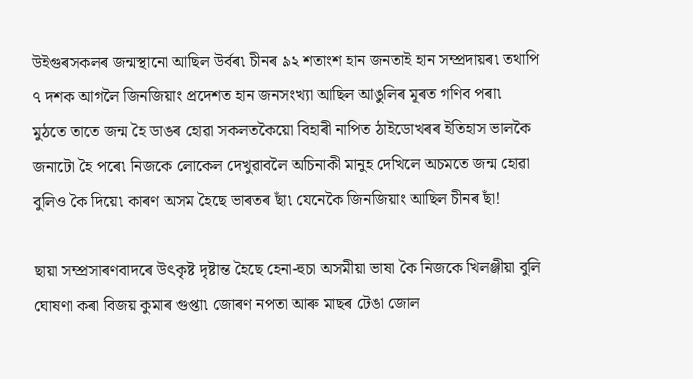উইগুৰসকলৰ জন্মস্থানো আছিল উৰ্বৰ৷ চীনৰ ৯২ শতাংশ হান জনতাই হান সম্প্ৰদায়ৰ৷ তথাপি ৭ দশক আগলৈ জিনজিয়াং প্ৰদেশত হান জনসংখ্যা আছিল আঙুলিৰ মূৰত গণিব পৰা৷
মুঠতে তাতে জন্ম হৈ ডাঙৰ হোৱা সকলতকৈয়ো বিহাৰী নাপিত ঠাইডোখৰৰ ইতিহাস ভালকৈ জনাটো হৈ পৰে৷ নিজকে লোকেল দেখুৱাবলৈ অচিনাকী মানুহ দেখিলে অচমতে জন্ম হোৱা বুলিও কৈ দিয়ে৷ কাৰণ অসম হৈছে ভাৰতৰ ছাঁ৷ যেনেকৈ জিনজিয়াং আছিল চীনৰ ছাঁ!

ছায়া সম্প্ৰসাৰণবাদৰে উৎকৃষ্ট দৃষ্টান্ত হৈছে হেনা-হুচা অসমীয়া ভাষা কৈ নিজকে খিলঞ্জীয়া বুলি ঘোষণা কৰা বিজয় কুমাৰ গুপ্তা৷ জোৰণ নপতা আৰু মাছৰ টেঙা জোল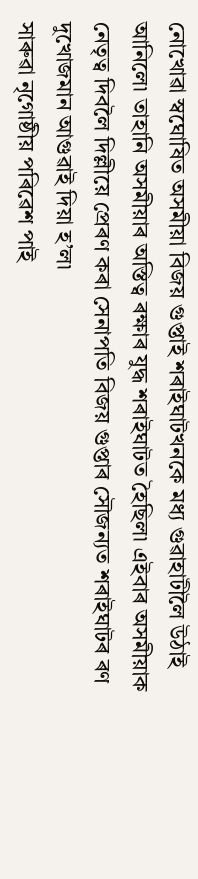নোখোৱা স্বঘোষিত অসমীয়া বিজয় গুপ্তাই শৰাইঘাটখনকে মধ্য গুৱাহাটীলৈ উঠাই আনিলে৷ তাহানি অসমীয়াৰ অস্তিত্ব ৰক্ষাৰ যুদ্ধ শৰাইঘাটত হৈছিল৷ এইবাৰ অসমীয়াক নেতৃত্ব দিবলৈ দিল্লীয়ে প্ৰেৰণ কৰা সেনাপতি বিজয় গুপ্তাৰ সৌজন্যত শৰাইঘাটৰ ৰণ দুখোজমান আগুৱাই দিয়া হ’ল৷
সাৰুৱা নৃগোষ্ঠীয় পৰিৱেশ পাই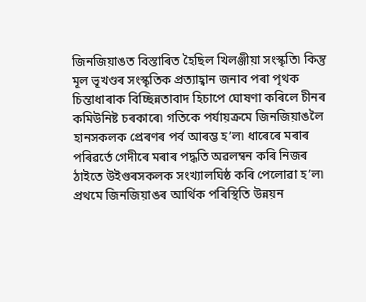জিনজিয়াঙত বিস্তাৰিত হৈছিল খিলঞ্জীয়া সংস্কৃতি৷ কিন্তু মূল ভূখণ্ডৰ সংস্কৃতিক প্ৰত্যাহ্বান জনাব পৰা পৃথক চিন্তাধাৰাক বিচ্ছিন্নতাবাদ হিচাপে ঘোষণা কৰিলে চীনৰ কমিউনিষ্ট চৰকাৰে৷ গতিকে পৰ্যায়ক্ৰমে জিনজিয়াঙলৈ হানসকলক প্ৰেৰণৰ পৰ্ব আৰম্ভ হ’ল৷ ধাৰেৰে মৰাৰ পৰিৱৰ্তে গেদীৰে মৰাৰ পদ্ধতি অৱলম্বন কৰি নিজৰ ঠাইতে উইগুৰসকলক সংখ্যালঘিষ্ঠ কৰি পেলোৱা হ’ল৷ প্ৰথমে জিনজিয়াঙৰ আৰ্থিক পৰিস্থিতি উন্নয়ন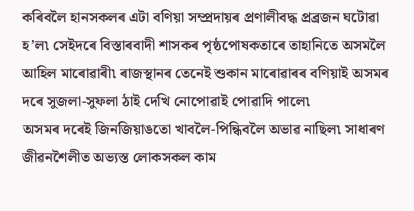কৰিবলৈ হানসকলৰ এটা বণিয়া সম্প্ৰদায়ৰ প্ৰণালীবদ্ধ প্ৰব্ৰজন ঘটোৱা হ’ল৷ সেইদৰে বিস্তাৰবাদী শাসকৰ পৃষ্ঠপোষকতাৰে তাহানিতে অসমলৈ আহিল মাৰোৱাৰী৷ ৰাজস্থানৰ তেনেই শুকান মাৰোৱাৰৰ বণিয়াই অসমৰ দৰে সুজলা-সুফলা ঠাই দেখি নোপোৱাই পোৱাদি পালে৷
অসমৰ দৰেই জিনজিয়াঙতো খাবলৈ-পিন্ধিবলৈ অভাৱ নাছিল৷ সাধাৰণ জীৱনশৈলীত অভ্যস্ত লোকসকল কাম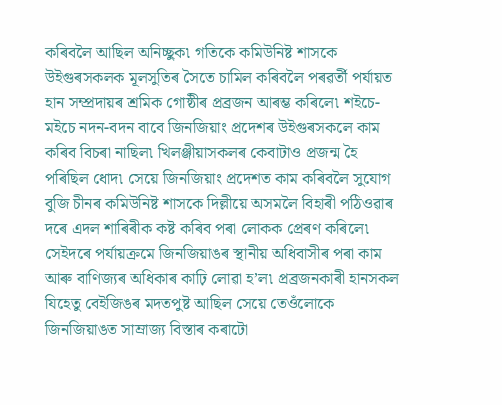কৰিবলৈ আছিল অনিচ্ছুক৷ গতিকে কমিউনিষ্ট শাসকে উইগুৰসকলক মূলসুতিৰ সৈতে চামিল কৰিবলৈ পৰৱৰ্তী পৰ্যায়ত হান সম্প্ৰদায়ৰ শ্ৰমিক গোষ্ঠীৰ প্ৰব্ৰজন আৰম্ভ কৰিলে৷ শইচে-মইচে নদন-বদন বাবে জিনজিয়াং প্ৰদেশৰ উইগুৰসকলে কাম কৰিব বিচৰা নাছিল৷ খিলঞ্জীয়াসকলৰ কেবাটাও প্ৰজন্ম হৈ পৰিছিল ধোদ৷ সেয়ে জিনজিয়াং প্ৰদেশত কাম কৰিবলৈ সুযোগ বুজি চীনৰ কমিউনিষ্ট শাসকে দিল্লীয়ে অসমলৈ বিহাৰী পঠিওৱাৰ দৰে এদল শাৰিৰীক কষ্ট কৰিব পৰা লোকক প্ৰেৰণ কৰিলে৷
সেইদৰে পৰ্যায়ক্ৰমে জিনজিয়াঙৰ স্থানীয় অধিবাসীৰ পৰা কাম আৰু বাণিজ্যৰ অধিকাৰ কাঢ়ি লোৱা হ’ল৷ প্ৰব্ৰজনকাৰী হানসকল যিহেতু বেইজিঙৰ মদতপুষ্ট আছিল সেয়ে তেওঁলোকে জিনজিয়াঙত সাম্ৰাজ্য বিস্তাৰ কৰাটো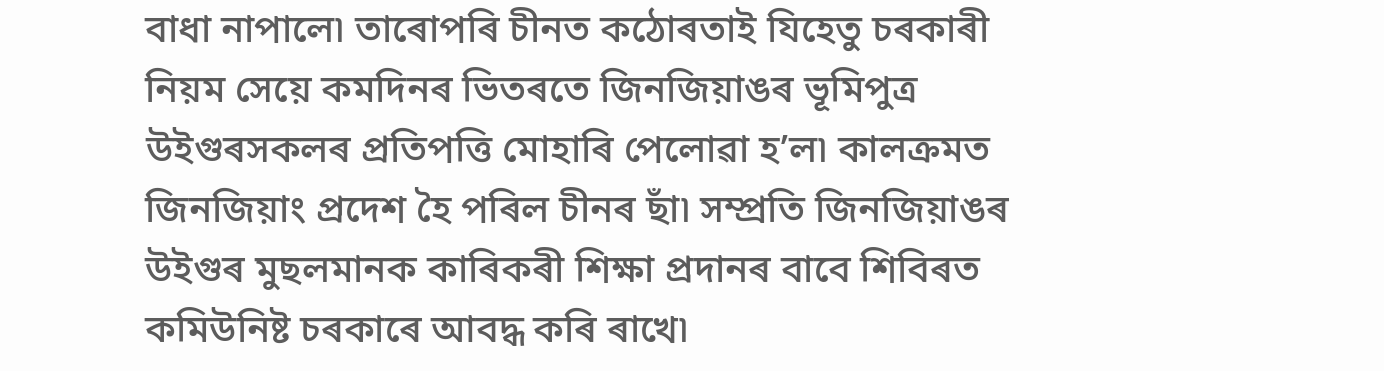বাধা নাপালে৷ তাৰোপৰি চীনত কঠোৰতাই যিহেতু চৰকাৰী নিয়ম সেয়ে কমদিনৰ ভিতৰতে জিনজিয়াঙৰ ভূমিপুত্ৰ উইগুৰসকলৰ প্ৰতিপত্তি মোহাৰি পেলোৱা হ’ল৷ কালক্ৰমত জিনজিয়াং প্ৰদেশ হৈ পৰিল চীনৰ ছাঁ৷ সম্প্ৰতি জিনজিয়াঙৰ উইগুৰ মুছলমানক কাৰিকৰী শিক্ষা প্ৰদানৰ বাবে শিবিৰত কমিউনিষ্ট চৰকাৰে আবদ্ধ কৰি ৰাখে৷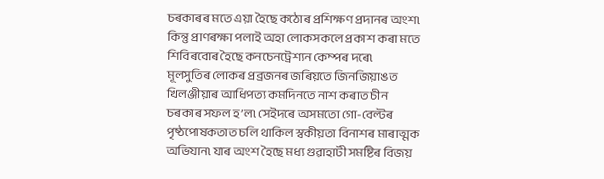চৰকাৰৰ মতে এয়া হৈছে কঠোৰ প্ৰশিক্ষণ প্ৰদানৰ অংশ৷ কিন্তু প্ৰাণৰক্ষা পলাই অহা লোকসকলে প্ৰকাশ কৰা মতে শিবিৰবোৰ হৈছে কনচেনট্ৰেশ্যন কেম্পৰ দৰে৷
মূলসুতিৰ লোকৰ প্ৰব্ৰজনৰ জৰিয়তে জিনজিয়াঙত খিলঞ্জীয়াৰ আধিপত্য কমদিনতে নাশ কৰাত চীন চৰকাৰ সফল হ’ল৷ সেইদৰে অসমতো গো-বেল্টৰ পৃষ্ঠপোষকতাত চলি থাকিল স্বকীয়তা বিনাশৰ মাৰাত্মক অভিযান৷ যাৰ অংশ হৈছে মধ্য গুৱাহাটী সমষ্টিৰ বিজয়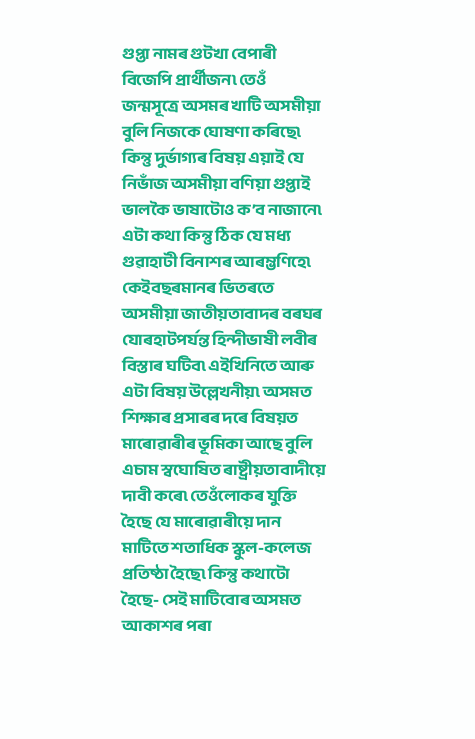গুপ্তা নামৰ গুটখা বেপাৰী বিজেপি প্ৰাৰ্থীজন৷ তেওঁ জন্মসূত্ৰে অসমৰ খাটি অসমীয়া বুলি নিজকে ঘোষণা কৰিছে৷ কিন্তু দুৰ্ভাগ্যৰ বিষয় এয়াই যে নিভাঁজ অসমীয়া বণিয়া গুপ্তাই ভালকৈ ভাষাটোও ক’ব নাজানে৷
এটা কথা কিন্তু ঠিক যে মধ্য গুৱাহাটী বিনাশৰ আৰম্ভণিহে৷ কেইবছৰমানৰ ভিতৰতে অসমীয়া জাতীয়তাবাদৰ বৰঘৰ যোৰহাটপৰ্যন্ত হিন্দীভাষী লবীৰ বিস্তাৰ ঘটিব৷ এইখিনিতে আৰু এটা বিষয় উল্লেখনীয়৷ অসমত শিক্ষাৰ প্ৰসাৰৰ দৰে বিষয়ত মাৰোৱাৰীৰ ভূমিকা আছে বুলি এচাম স্বঘোষিত ৰাষ্ট্ৰীয়তাবাদীয়ে দাবী কৰে৷ তেওঁলোকৰ যুক্তি হৈছে যে মাৰোৱাৰীয়ে দান মাটিতে শতাধিক স্কুল-কলেজ প্ৰতিষ্ঠা হৈছে৷ কিন্তু কথাটো হৈছে- সেই মাটিবোৰ অসমত আকাশৰ পৰা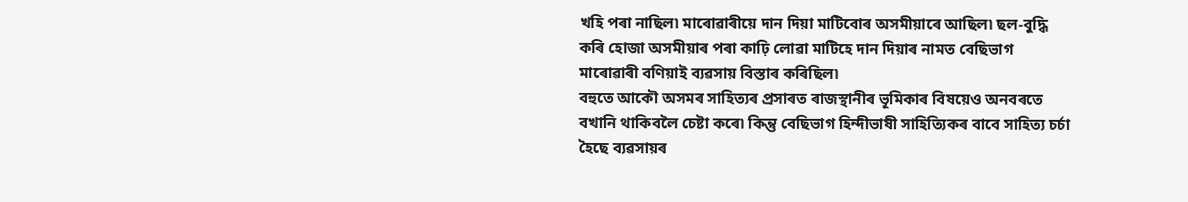খহি পৰা নাছিল৷ মাৰোৱাৰীয়ে দান দিয়া মাটিবোৰ অসমীয়াৰে আছিল৷ ছল-বুদ্ধি কৰি হোজা অসমীয়াৰ পৰা কাঢ়ি লোৱা মাটিহে দান দিয়াৰ নামত বেছিভাগ মাৰোৱাৰী বণিয়াই ব্যৱসায় বিস্তাৰ কৰিছিল৷
বহুতে আকৌ অসমৰ সাহিত্যৰ প্ৰসাৰত ৰাজস্থানীৰ ভূমিকাৰ বিষয়েও অনবৰতে বখানি থাকিবলৈ চেষ্টা কৰে৷ কিন্তু বেছিভাগ হিন্দীভাষী সাহিত্যিকৰ বাবে সাহিত্য চৰ্চা হৈছে ব্যৱসায়ৰ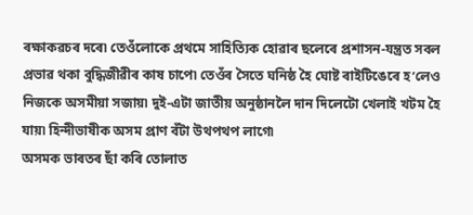ৰক্ষাকৱচৰ দৰে৷ তেওঁলোকে প্ৰথমে সাহিত্যিক হোৱাৰ ছলেৰে প্ৰশাসন-যন্ত্ৰত সবল প্ৰভাৱ থকা বুদ্ধিজীৱীৰ কাষ চাপে৷ তেওঁৰ সৈতে ঘনিষ্ঠ হৈ ঘোষ্ট ৰাইটিঙেৰে হ’লেও নিজকে অসমীয়া সজায়৷ দুই-এটা জাতীয় অনুষ্ঠানলৈ দান দিলেটো খেলাই খটম হৈ যায়৷ হিন্দীভাষীক অসম প্ৰাণ বঁটা উথপথপ লাগে৷
অসমক ভাৰতৰ ছাঁ কৰি তোলাত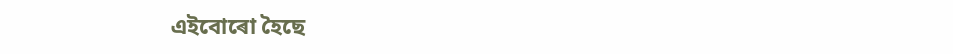এইবোৰো হৈছে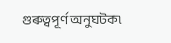গুৰুত্বপূৰ্ণ অনুঘটক৷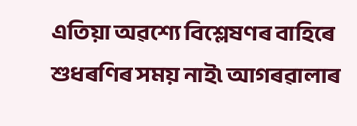এতিয়া অৱশ্যে বিশ্লেষণৰ বাহিৰে শুধৰণিৰ সময় নাই৷ আগৰৱালাৰ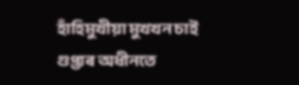হাঁহিমুখীয়া মুখখন চাই গুপ্তাৰ অধীনতে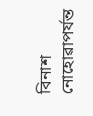বিনাশ নোহোৱাপৰ্যন্ত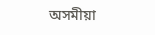অসমীয়া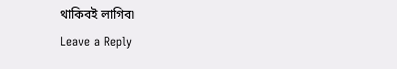থাকিবই লাগিব৷
Leave a Reply